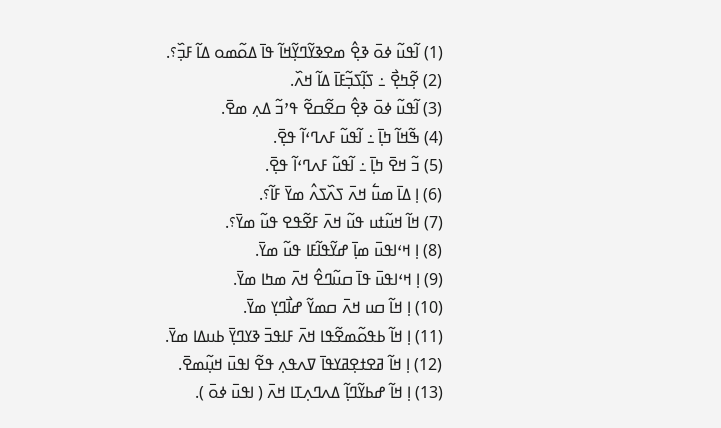(1) ߊ߬ߟߎ߬ ߦߋ߫ ߢߐ߲߮ ߘߐߢߌ߬ߣߌ߲߬ߞߊ߬ ߟߊ߫ ߡߋ߬ߘߋ ߡߊ߬ ߓߏ߲߰؟.
(2) ߐ߲߬ߤߐ߲߯ ߸ ߖߊ߲߬ߖߏ߲߬ߓߊ߫ ߡߊ߬ ߞߍ߰.
(3) ߊ߬ߟߎ߬ ߦߋ߫ ߢߐ߲߮ ߛߐ߬ߛߐ߬ ߟߴߏ߬ ߡߍ߲ ߘߐ߫.
(4) ߒ߬ߞߊ߬ ߤߊ߲߫ ߸ ߊ߬ߟߎ߬ ߓߍߣߵߊ߬ ߟߐ߲߫.
(5) ߏ߬ ߞߐ߫ ߤߊ߲߫ ߸ ߊ߬ߟߎ߬ ߓߍߣߵߊ߬ ߟߐ߲߫.
(6) ߊ߲ ߡߊ߫ ߘߎ߱ ߞߍ߫ ߖߍ߰ߖߍ߮ ߘߌ߫ ߓߊ߬؟.
(7) ߞߊ߬ ߞߎ߬ߙߎ ߟߎ߬ ߞߍ߫ ߓߐ߬ߟߐ ߟߎ߬ ߘߌ߫؟.
(8) ߊ߲ ߞߵߊߟߎ߫ ߘߊ߲߫ ߝߌ߬ߟߊ߬ߓߊ ߟߎ߬ ߘߌ߫.
(9) ߊ߲ ߞߵߊߟߎ߫ ߟߊ߫ ߛߎ߬ߣߐ߮ ߞߍ߫ ߘߤߊ ߘߌ߫.
(10) ߊ߲ ߞߊ߬ ߛߎ ߞߍ߫ ߛߘߌ߬ ߝߊ߯ߣߌ߲ ߘߌ߫.
(11) ߊ߲ ߞߊ߬ ߕߟߋ߬ߘߐ߬ߟߊ ߞߍ߫ ߓߊߟߏ߫ ߢߌߣߌ߲߫ ߕߎߡߊ ߘߌ߫.
(12) ߊ߲ ߞߊ߬ ߥߐߙߐ߲ߥߌߟߊ߫ ߜߍߟߍ߲ ߟߐ߬ ߊߟߎ߫ ߞߎ߲߬ߘߐ߫.
(13) ߊ߲ ߞߊ߬ ߝߕߌ߬ߣߊ߲߬ ߡߍߣߍ߲ߠߊ ߞߍ߫ ( ߊߟߎ߫ ߦߋ߫ ).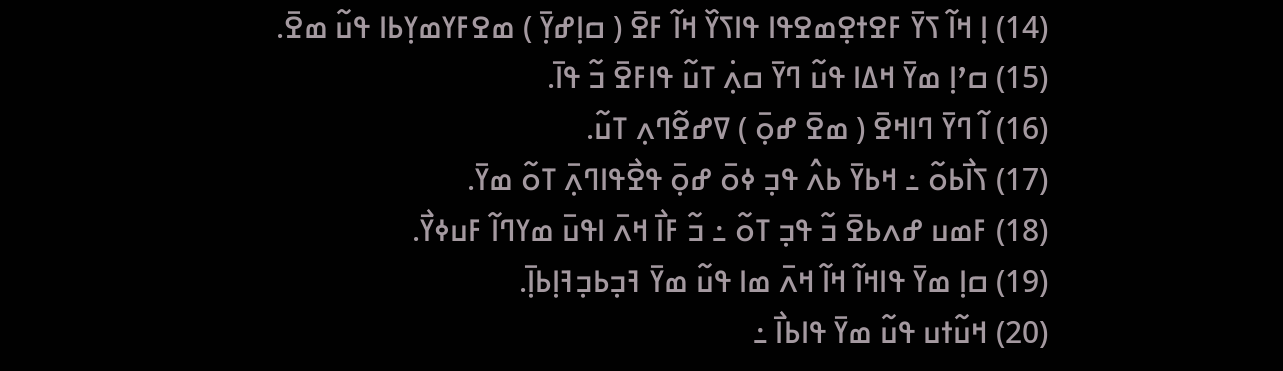(14) ߊ߲ ߞߊ߬ ߖߌ߫ ߓߐߙߐ߲ߘߐߟߊ ߟߊߖߌ߰ ߞߊ߬ ߓߐ߫ ( ߛߊ߲ߝߌ߲߫ ) ߘߐߓߌߘߌ߲ߕߊ ߟߎ߬ ߘߐ߫.
(15) ߛߴߊ߲ ߘߌ߫ ߞߡߊ ߟߎ߬ ߣߌ߫ ߛߍ߲߭ ߠߎ߬ ߟߊߓߐ߫ ߏ߬ ߟߊ߫.
(16) ߊ߬ ߣߌ߫ ߣߊߞߐ߫ ( ߘߐ߫ ߝߋ߲߫ ) ߜߝߐ߬ߣߍ߲ ߠߎ߬.
(17) ߖߊ߯ߕߋ߬ ߸ ߞߕߌ߫ ߕߍ߮ ߟߏ߲ ߦߋ߫ ߝߋ߲߫ ߟߐ߯ߟߊߣߍ߲߫ ߠߋ߬ ߘߌ߫.
(18) ߓߘߎ ߝߍߕߐ߫ ߏ߬ ߟߏ߲ ߠߋ߬ ߸ ߏ߬ ߓߊ߯ ߞߍ߫ ߊߟߎ߫ ߘߌߣߊ߬ ߓߎߦߌ߯.
(19) ߛߊ߲ ߘߌ߫ ߟߊߞߊ߬ ߞߊ߬ ߞߍ߫ ߘߊ ߟߎ߬ ߘߌ߫ ߔߏ߲ߕߏ߲ߔߊ߲ߕߊ߲߫.
(20) ߞߎ߬ߙߎ ߟߎ߬ ߘߌ߫ ߟߊߕߊ߯ ߸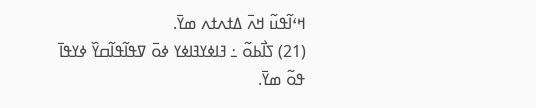ߞߵߊ߬ߟߎ߬ ߞߍ߫ ߡߙߍߙߍ ߘߌ߫.
(21) ߖߊ߯ߕߋ߬ ߸ ߔߊߦߌߔߊߦߌ ߦߋ߫ ߜߟߊ߬ߟߊ߬ߛߌ߰ ߦߌߟߊ߫ ߟߋ߬ ߘߌ߫.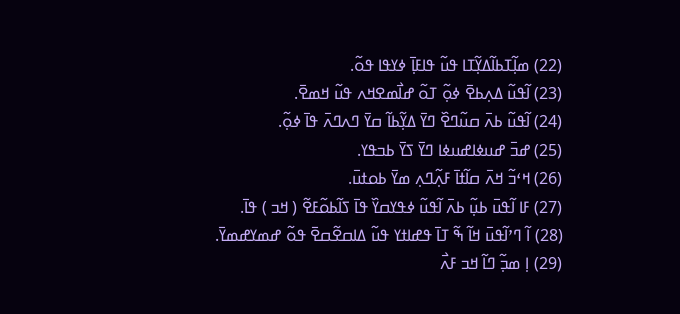(22) ߘߊ߲߬ߠߕߊ߬ߡߌ߲߬ߠߊ ߟߎ߬ ߟߊߓߊ߲߫ ߦߌߟߊ ߟߋ߬.
(23) ߊ߬ߟߎ߬ ߡߍ߲ߕߐ߫ ߦߋ߲߬ ߠߋ߬ ߝߊ߯ߘߐߞߍ ߟߎ߬ ߞߘߐ߫.
(24) ߊ߬ߟߎ߬ ߕߍ߫ ߛߎ߬ߣߐ߰ ߣߌ߫ ߡߌ߲߬ߕߊ߬ ߛߌ߫ ߣߍߣߍ߫ ߟߊ߫ ߦߋ߲߬.
(25) ߝߏ߫ ߝߎߦߊߝߎߦߊ ߣߌ߫ ߖߌ߫ ߕߏߟߌ.
(26) ߞߵߏ߬ ߞߍ߫ ߛߊ߬ߙߊ߫ ߓߍ߲߬ߣߍ߲ ߘߌ߫ ߕߋߙߎ߫.
(27) ߓߊ ߊ߬ߟߎ߫ ߕߎ߲߬ ߕߍ߫ ߊ߬ߟߎ߬ ߦߟߌߛߌ߰ ߟߊ߫ ߖߊ߬ߕߋ߬ߓߐ߬ ( ߞߏ ) ߟߊ߫.
(28) ߊ߬ ߣߴߊ߬ߟߎ߫ ߞߊ߬ ߒ߬ ߠߊ߫ ߟߝߊߙߌ ߟߎ߬ ߡߊߛߐ߬ߛߐ߫ ߟߋ߬ ߝߘߌߝߘߌ߫.
(29) ߊ߲ ߘߏ߲߬ ߣߊ߬ ߞߏ ߓߍ߯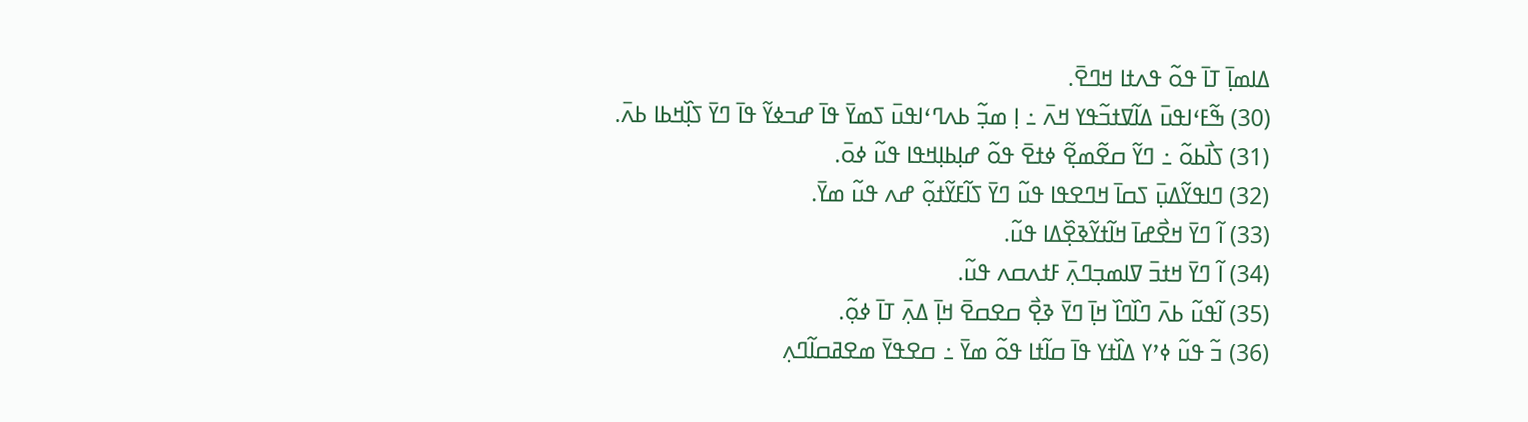ߡߊߘߊ߲߫ ߠߊ߫ ߟߋ߬ ߟߍߙߊ ߞߣߐ߫.
(30) ߒ߬ߓߵߊߟߎ߫ ߡߊ߬ߜߙߏ߬ߟߌ ߞߍ߫ ߸ ߊ߲ ߘߏ߲߬ ߕߍߣߵߊߟߎ߫ ߖߘߌ߫ ߟߊ߫ ߝߏߦߌ߬ ߟߊ߫ ߣߌ߫ ߖߊ߲߰ߞߕߊ ߕߍ߫.
(31) ߖߊ߯ߕߋ߬ ߸ ߣߌ߬ ߛߐ߬ߘߐ߲߬ ߦߙߐ߫ ߟߋ߬ ߝߊ߲ߕߊ߲ߞߟߊ ߟߎ߬ ߦߋ߫.
(32) ߣߊߟߌ߬ߡߎ߲߫ ߖߛߊ߫ ߞߣߐߟߊ ߟߎ߬ ߣߌ߫ ߖߊ߬ߓߌ߬ߙߋ߲߬ ߝߍ ߟߎ߬ ߘߌ߫.
(33) ߊ߬ ߣߌ߫ ߞߐ߯ߝߊ߫ ߞߊ߬ߙߌ߬ߢߐ߲߰ߡߊ ߟߎ߬.
(34) ߊ߬ ߣߌ߫ ߞߙߏ߫ ߜߊߘߏ߲ߣߍ߲߫ ߓߙߍߛߍ ߟߎ߬.
(35) ߊ߬ߟߎ߬ ߕߍ߫ ߣߊ߰ߣߊ߰ ߞߊ߲߫ ߣߌ߫ ߢߐ߲߯ ߛߐߛߐ߫ ߞߊ߲߫ ߡߍ߲߫ ߠߊ߫ ߦߋ߲߬.
(36) ߏ߬ ߟߎ߬ ߦߴߌ ߡߊ߰ߙߌ ߟߊ߫ ߛߊ߬ߙߊ ߟߋ߬ ߘߌ߫ ߸ ߛߐߟߌ߫ ߘߐߥߛߊ߬ߣߍ߲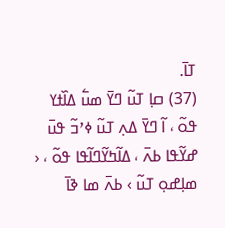ߠߊ߫.
(37) ߛߊ߲ ߠߎ߬ ߣߌ߫ ߘߎ߱ ߡߊ߰ߙߌ ߟߋ߬ ، ߊ߬ ߣߌ߫ ߡߍ߲ ߠߎ߬ ߦߴߏ߬ ߟߎ߫ ߝߌ߬ߟߊ ߕߍ߫ ، ߡߊ߬ߤߌ߬ߣߊ߬ߟߊ ߟߋ߬ ، ‹ ߘߊ߲ߝߋ߲ ߠߎ߬ › ߕߍ߫ ߘߊ ߢߊ߫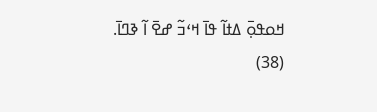ߞߋߟߋ߲߫ ߡߙߊ߬ ߟߊ߫ ߞߵߏ߬ ߝߐ߫ ߊ߬ ߢߣߊ߫.
(38)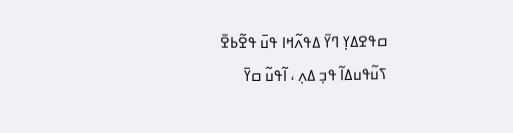ߛߟߐߡߌ߲ ߣߌ߫ ߡߟߍ߬ߞߊ ߟߎ߫ ߟߐ߬ߕߐ߫ ߖߎ߬ߟߎߡߊ߬ ߟߏ߲ ߡߍ߲ ، ߊ߬ߟߎ߬ ߛߌ߫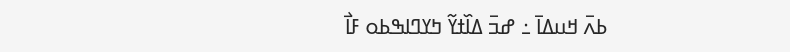ߕߍ߫ ߞߎߡߊ߫ ߸ ߝߏ߫ ߡߊ߰ߙߌ߬ ߤߌߣߊߒߕߋ ߓߊ߯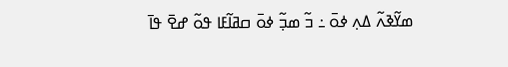ߘߌ߬ߢߍ߬ ߡߍ߲ ߦߋ߫ ߸ ߏ߬ ߘߏ߲߬ ߦߋ߫ ߛߥߊ߬ߓߊ ߟߋ߬ ߝߐ߫ ߟߊ߫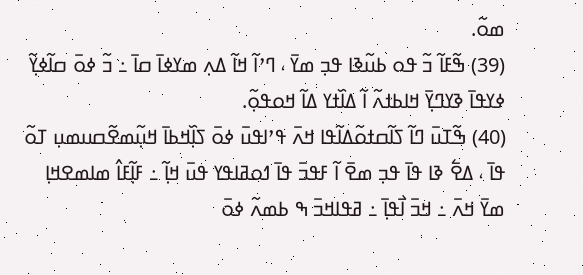ߘߋ߬.
(39) ߒ߬ߓߊ߬ ߏ߬ ߟߋ ߕߎ߬ߢߊ ߟߏ߲ ߘߌ߫ ، ߣߴߊ߬ ߞߊ߬ ߡߍ߲ ߘߌߦߊ߫ ߛߊ߫ ߸ ߏ߬ ߦߋ߫ ߛߊ߬ߦߌ߲߬ ߦߌߟߊ߫ ߢߌߣߌ߲߫ ߞߊߕߙߍ߬ ߊ߬ ߡߊ߰ߙߌ ߡߊ߬ ߞߋߟߋ߲߬.
(40) ߒ߬ߠߎ߫ ߣߊ߬ ߖߊ߬ߛߙߋ߬ߡߊ߬ߟߊ ߞߍ߫ ߟߴߊߟߎ߫ ߦߋ߫ ߖߊ߲߰ߞߕߊ߫ ߞߎ߲߬ߘߐ߬ߛߎߘߎ߲ ߠߋ߬ ߟߊ߫ ، ߡߐ߱ ߢߊ ߟߊ߫ ߟߏ߲ ߘߐ߫ ߊ߬ ߓߟߏ߫ ߟߊ߫ ߗߋߥߊߟߌ ߟߎ߫ ߞߊ߲߬ ߸ ߓߊ߲߬ߓߊ߮ ߘߊߘߐߞߊ߲ ߘߌ߫ ߞߍ߫ ߸ ߞߏ߫ ߊ߯ߟߊ߲߫ ߸ ߥߟߊߞߏ߫ ߒ ߕߘߍ߬ ߦߋ߫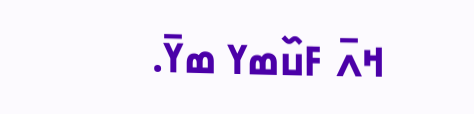ߞߍ߫ ߓߎ߰ߘߌ ߘߌ߫.